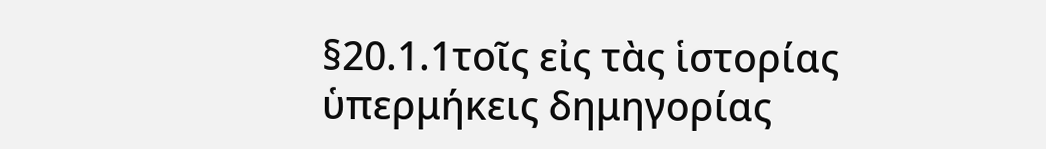§20.1.1τοῖς εἰς τὰς ἱστορίας ὑπερμήκεις δημηγορίας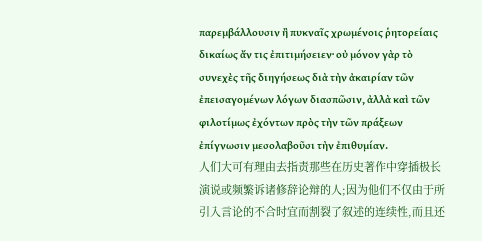παρεμβάλλουσιν ἢ πυκναῖς χρωμένοις ῥητορείαις δικαίως ἄν τις ἐπιτιμήσειεν· οὐ μόνον γὰρ τὸ συνεχὲς τῆς διηγήσεως διὰ τὴν ἀκαιρίαν τῶν ἐπεισαγομένων λόγων διασπῶσιν, ἀλλὰ καὶ τῶν φιλοτίμως ἐχόντων πρὸς τὴν τῶν πράξεων ἐπίγνωσιν μεσολαβοῦσι τὴν ἐπιθυμίαν.
人们大可有理由去指责那些在历史著作中穿插极长演说或频繁诉诸修辞论辩的人;因为他们不仅由于所引入言论的不合时宜而割裂了叙述的连续性,而且还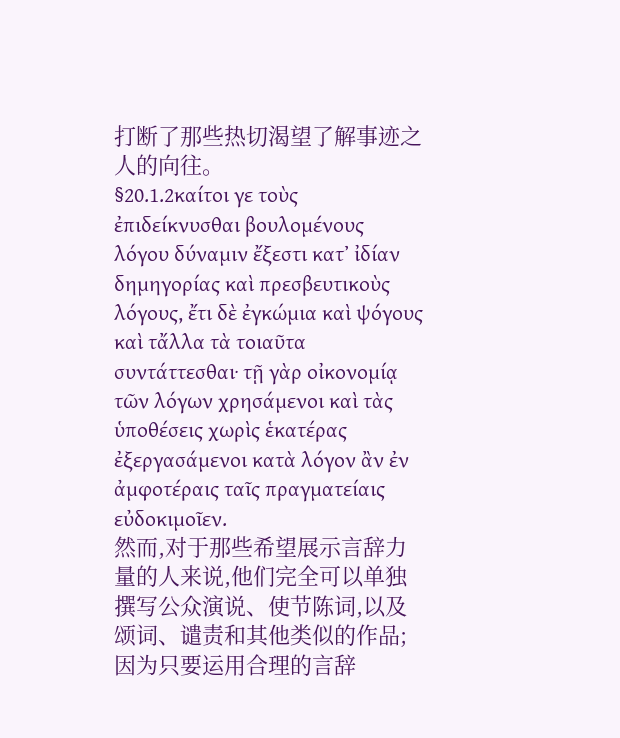打断了那些热切渴望了解事迹之人的向往。
§20.1.2καίτοι γε τοὺς ἐπιδείκνυσθαι βουλομένους λόγου δύναμιν ἔξεστι κατʼ ἰδίαν δημηγορίας καὶ πρεσβευτικοὺς λόγους, ἔτι δὲ ἐγκώμια καὶ ψόγους καὶ τἄλλα τὰ τοιαῦτα συντάττεσθαι· τῇ γὰρ οἰκονομίᾳ τῶν λόγων χρησάμενοι καὶ τὰς ὑποθέσεις χωρὶς ἑκατέρας ἐξεργασάμενοι κατὰ λόγον ἂν ἐν ἀμφοτέραις ταῖς πραγματείαις εὐδοκιμοῖεν.
然而,对于那些希望展示言辞力量的人来说,他们完全可以单独撰写公众演说、使节陈词,以及颂词、谴责和其他类似的作品;因为只要运用合理的言辞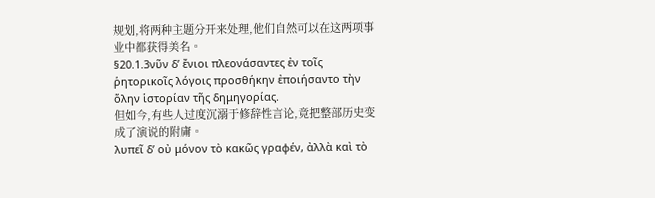规划,将两种主题分开来处理,他们自然可以在这两项事业中都获得美名。
§20.1.3νῦν δʼ ἔνιοι πλεονάσαντες ἐν τοῖς ῥητορικοῖς λόγοις προσθήκην ἐποιήσαντο τὴν ὅλην ἱστορίαν τῆς δημηγορίας.
但如今,有些人过度沉溺于修辞性言论,竟把整部历史变成了演说的附庸。
λυπεῖ δʼ οὐ μόνον τὸ κακῶς γραφέν, ἀλλὰ καὶ τὸ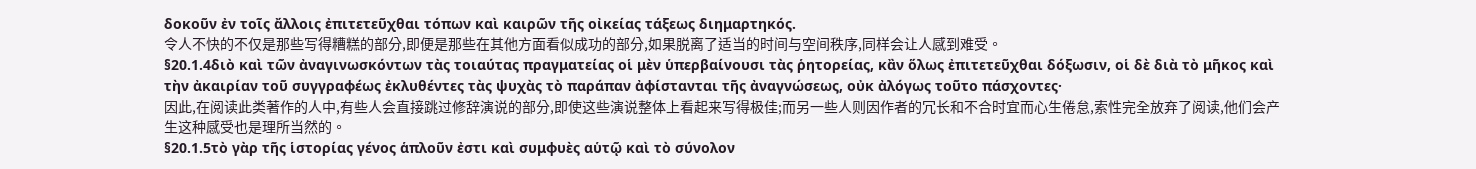δοκοῦν ἐν τοῖς ἄλλοις ἐπιτετεῦχθαι τόπων καὶ καιρῶν τῆς οἰκείας τάξεως διημαρτηκός.
令人不快的不仅是那些写得糟糕的部分,即便是那些在其他方面看似成功的部分,如果脱离了适当的时间与空间秩序,同样会让人感到难受。
§20.1.4διὸ καὶ τῶν ἀναγινωσκόντων τὰς τοιαύτας πραγματείας οἱ μὲν ὑπερβαίνουσι τὰς ῥητορείας, κἂν ὅλως ἐπιτετεῦχθαι δόξωσιν, οἱ δὲ διὰ τὸ μῆκος καὶ τὴν ἀκαιρίαν τοῦ συγγραφέως ἐκλυθέντες τὰς ψυχὰς τὸ παράπαν ἀφίστανται τῆς ἀναγνώσεως, οὐκ ἀλόγως τοῦτο πάσχοντες·
因此,在阅读此类著作的人中,有些人会直接跳过修辞演说的部分,即使这些演说整体上看起来写得极佳;而另一些人则因作者的冗长和不合时宜而心生倦怠,索性完全放弃了阅读,他们会产生这种感受也是理所当然的。
§20.1.5τὸ γὰρ τῆς ἱστορίας γένος ἁπλοῦν ἐστι καὶ συμφυὲς αὑτῷ καὶ τὸ σύνολον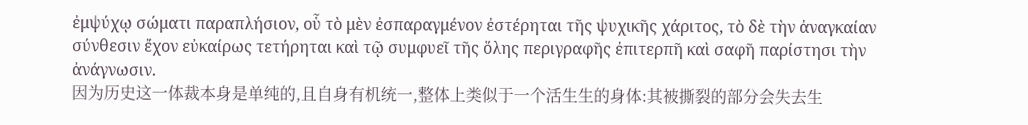ἐμψύχῳ σώματι παραπλήσιον, οὗ τὸ μὲν ἐσπαραγμένον ἐστέρηται τῆς ψυχικῆς χάριτος, τὸ δὲ τὴν ἀναγκαίαν σύνθεσιν ἔχον εὐκαίρως τετήρηται καὶ τῷ συμφυεῖ τῆς ὅλης περιγραφῆς ἐπιτερπῆ καὶ σαφῆ παρίστησι τὴν ἀνάγνωσιν.
因为历史这一体裁本身是单纯的,且自身有机统一,整体上类似于一个活生生的身体:其被撕裂的部分会失去生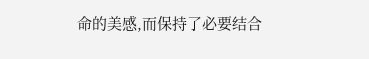命的美感,而保持了必要结合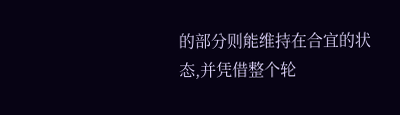的部分则能维持在合宜的状态,并凭借整个轮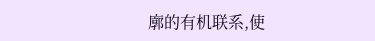廓的有机联系,使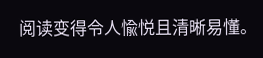阅读变得令人愉悦且清晰易懂。